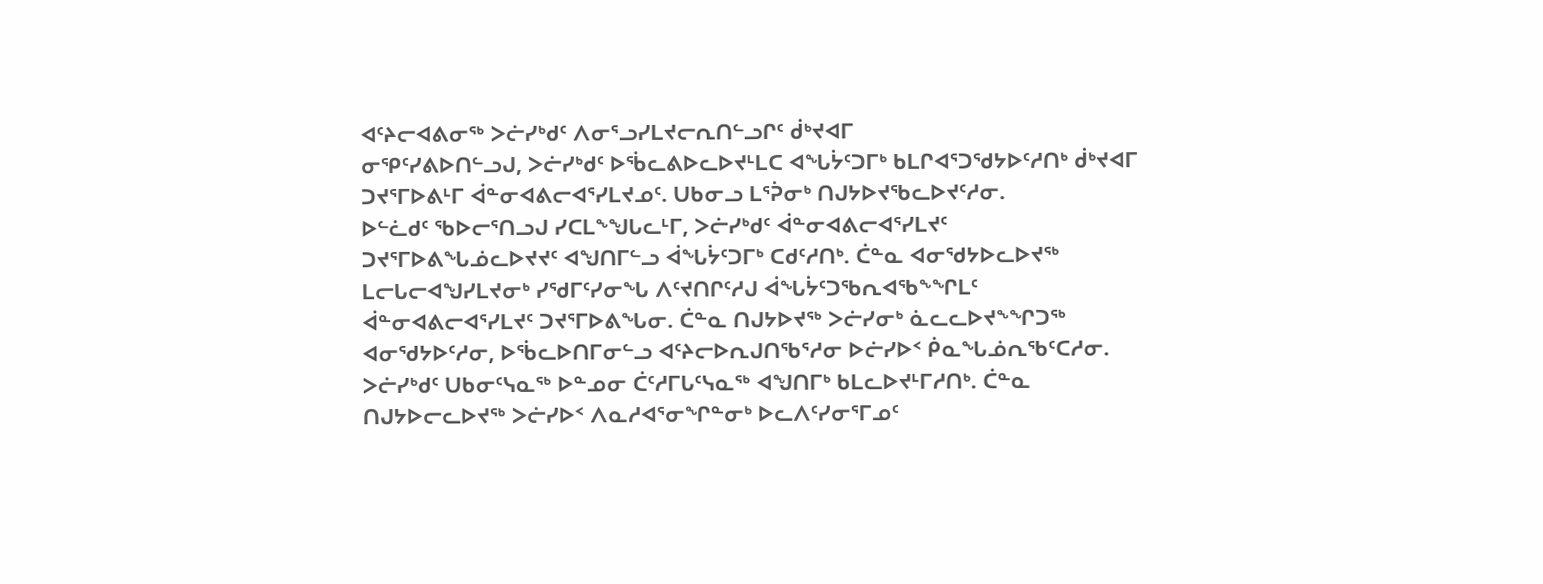ᐊᑦᔨᓕᐊᕕᓂᖅ ᐳᓖᓯᒃᑯᑦ ᐱᓂᕐᓗᓯᒪᔪᓕᕆᑎᓪᓗᒋᑦ ᑰᒃᔪᐊᒥ
ᓂᕿᑦᓯᕕᐅᑎᓪᓗᒍ, ᐳᓖᓯᒃᑯᑦ ᐅᖄᓚᕕᐅᓚᐅᔪᒻᒪᑕ ᐊᖓᔮᑦᑐᒥᒃ ᑲᒪᒋᐊᕐᑐᖁᔭᐅᑦᓱᑎᒃ ᑰᒃᔪᐊᒥ ᑐᔪᕐᒥᐅᕕᒻᒥ ᐋᓐᓂᐊᕕᓕᐊᕐᓯᒪᔪᓄᑦ. ᑌᑲᓂᓗ ᒪᕐᕉᓂᒃ ᑎᒍᔭᐅᔪᖃᓚᐅᔪᑦᓱᓂ.
ᐅᓪᓛᑯᑦ ᖃᐅᓕᕐᑎᓗᒍ ᓯᑕᒪᖕᖑᒐᓚᒻᒥ, ᐳᓖᓯᒃᑯᑦ ᐋᓐᓂᐊᕕᓕᐊᕐᓯᒪᔪᑦ ᑐᔪᕐᒥᐅᕕᖓᓅᓚᐅᔪᔪᑦ ᐊᖑᑎᒥᓪᓗ ᐋᖓᔮᑦᑐᒥᒃ ᑕᑯᑦᓱᑎᒃ. ᑖᓐᓇ ᐊᓂᖁᔭᐅᓚᐅᔪᖅ ᒪᓕᒐᓕᐊᖑᓯᒪᔪᓂᒃ ᓯᖁᒥᑦᓯᓂᖓ ᐱᑦᔪᑎᒋᑦᓱᒍ ᐋᖓᔮᑦᑐᖃᕆᐊᖃᖕᖏᒪᑦ ᐋᓐᓂᐊᕕᓕᐊᕐᓯᒪᔪᑦ ᑐᔪᕐᒥᐅᕕᖓᓂ. ᑖᓐᓇ ᑎᒍᔭᐅᔪᖅ ᐳᓖᓯᓂᒃ ᓈᓚᓚᐅᔪᖕᖏᑐᖅ ᐊᓂᖁᔭᐅᑦᓱᓂ, ᐅᖄᓚᐅᑎᒥᓂᓪᓗ ᐊᑦᔨᓕᐅᕆᒍᑎᖃᕐᓱᓂ ᐅᓖᓯᐅᑉ ᑮᓇᖓᓅᕆᖃᑦᑕᓱᓂ. ᐳᓖᓯᒃᑯᑦ ᑌᑲᓂᑦᓭᓇᖅ ᐅᓐᓄᓂ ᑖᑦᓱᒥᒐᑦᓭᓇᖅ ᐊᖑᑎᒥᒃ ᑲᒪᓚᐅᔪᒻᒥᓱᑎᒃ. ᑖᓐᓇ ᑎᒍᔭᐅᓕᓚᐅᔪᖅ ᐳᓖᓯᐅᑉ ᐱᓇᓱᐊᕐᓂᖏᓐᓂᒃ ᐅᓚᐱᑦᓯᓂᕐᒥᓄᑦ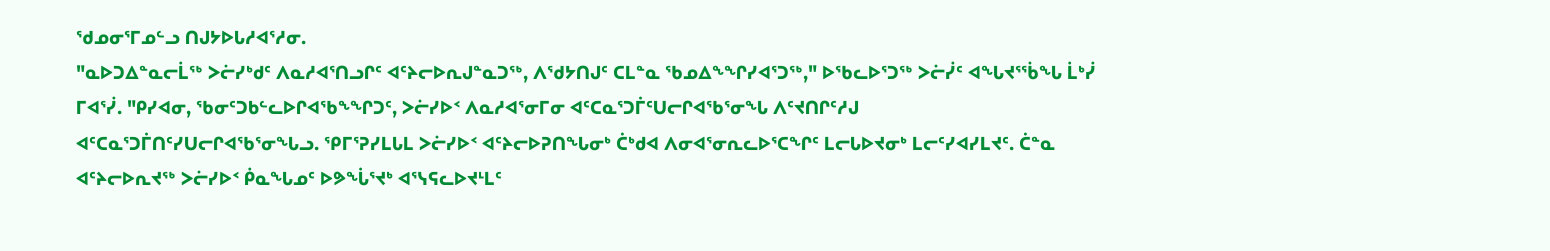ᖁᓄᓂᕐᒥᓄᓪᓗ ᑎᒍᔭᐅᒐᓱᐊᕐᓱᓂ.
"ᓇᐅᑐᐃᓐᓇᓕᒫᖅ ᐳᓖᓯᒃᑯᑦ ᐱᓇᓱᐊᕐᑎᓗᒋᑦ ᐊᑦᔨᓕᐅᕆᒍᓐᓇᑐᖅ, ᐱᖁᔭᑎᒍᑦ ᑕᒪᓐᓇ ᖃᓄᐃᖕᖏᓯᐊᕐᑐᖅ," ᐅᖃᓚᐅᕐᑐᖅ ᐳᓖᓰᑦ ᐊᖓᔪᕐᖄᖓ ᒫᒃᓰ ᒥᐊᕐᓰ. "ᑭᓯᐊᓂ, ᖃᓂᑦᑐᑲᓪᓚᐅᒋᐊᖃᖕᖏᑐᑦ, ᐳᓖᓯᐅᑉ ᐱᓇᓱᐊᕐᓂᒥᓂ ᐊᑦᑕᓇᕐᑐᒦᑦᑌᓕᒋᐊᖃᕐᓂᖓ ᐱᑦᔪᑎᒋᑦᓱᒍ ᐊᑦᑕᓇᕐᑐᒦᑎᑦᓯᑌᓕᒋᐊᖃᕐᓂᖓᓗ. ᕿᒥᕐᕈᓯᒪᒐᒪ ᐳᓖᓯᐅᑉ ᐊᑦᔨᓕᐅᕈᑎᖓᓂᒃ ᑖᒃᑯᐊ ᐱᓂᐊᕐᓂᕆᓚᐅᕐᑕᖏᑦ ᒪᓕᒐᐅᔪᓂᒃ ᒪᓕᑦᓯᐊᓯᒪᔪᑦ. ᑖᓐᓇ ᐊᑦᔨᓕᐅᕆᔪᖅ ᐳᓖᓯᐅᑉ ᑮᓇᖓᓄᑦ ᐅᕗᖔᕐᔪᒃ ᐊᕐᓭᕋᓚᐅᔪᒻᒪᑦ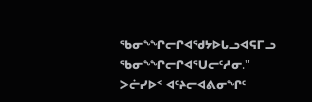ᖃᓂᖕᖏᓕᒋᐊᖁᔭᐅᒐᓗᐊᕋᒥᓗ ᖃᓂᖕᖏᓕᒋᐊᕐᑌᓕᑦᓱᓂ."
ᐳᓖᓯᐅᑉ ᐊᑦᔨᓕᐊᕕᓂᖏᑦ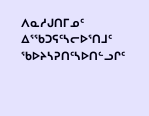ᐱᓇᓱᒍᑎᒥᓄᑦ ᐃᕐᖃᑐᕋᑦᓴᓕᐅᕐᑎᒧᑦ ᖃᐅᔨᓴᕈᑎᑦᓴᐅᑎᓪᓗᒋᑦ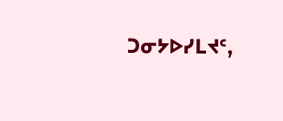ᑐᓂᔭᐅᓯᒪᔪᑦ,